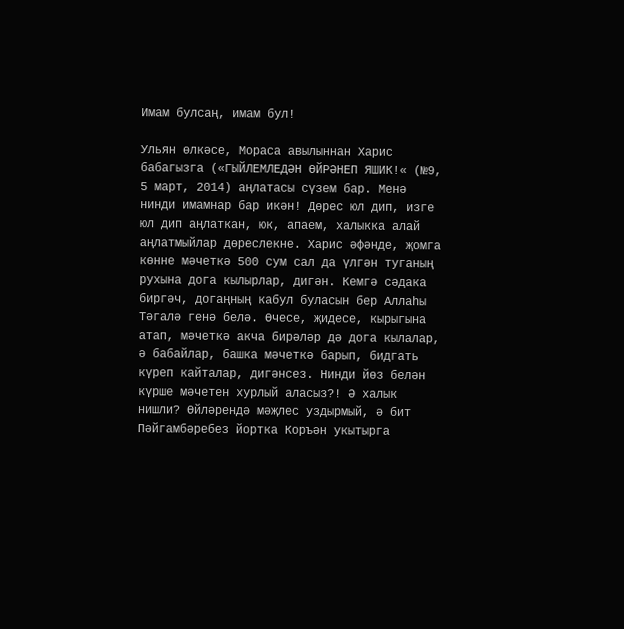Имам булсаң, имам бул!

Ульян өлкәсе, Мораса авылыннан Харис бабагызга («ГЫЙЛЕМЛЕДӘН ӨЙРӘНЕП ЯШИК!« (№9, 5 март, 2014) аңлатасы сүзем бар. Менә нинди имамнар бар икән! Дөрес юл дип, изге юл дип аңлаткан, юк, апаем, халыкка алай аңлатмыйлар дөреслекне. Харис әфәнде, җомга көнне мәчеткә 500 сум сал да үлгән туганың рухына дога кылырлар, дигән. Кемгә сәдака биргәч, догаңның кабул буласын бер Аллаһы Тәгалә генә белә. Өчесе, җидесе, кырыгына атап, мәчеткә акча бирәләр дә дога кылалар, ә бабайлар, башка мәчеткә барып, бидгать күреп кайталар, дигәнсез. Нинди йөз белән күрше мәчетен хурлый аласыз?! Ә халык нишли? Өйләрендә мәҗлес уздырмый, ә бит Пәйгамбәребез йортка Коръән укытырга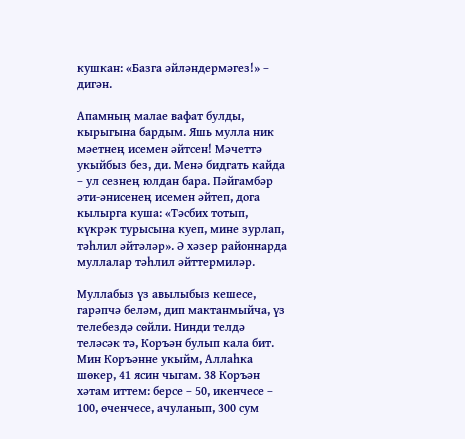кушкан: «Базга әйләндермәгез!» – дигән.

Апамның малае вафат булды, кырыгына бардым. Яшь мулла ник мәетнең исемен әйтсен! Мәчеттә укыйбыз без, ди. Менә бидгать кайда – ул сезнең юлдан бара. Пәйгамбәр әти-әнисенең исемен әйтеп, дога кылырга куша: «Тәсбих тотып, күкрәк турысына куеп, мине зурлап, тәһлил әйтәләр». Ә хәзер районнарда муллалар тәһлил әйттермиләр.

Муллабыз үз авылыбыз кешесе, гарәпчә беләм, дип мактанмыйча, үз телебездә сөйли. Нинди телдә теләсәк тә, Коръән булып кала бит. Мин Коръәнне укыйм, Аллаһка шөкер, 41 ясин чыгам. 38 Коръән хәтам иттем: берсе – 50, икенчесе – 100, өченчесе, ачуланып, 300 сум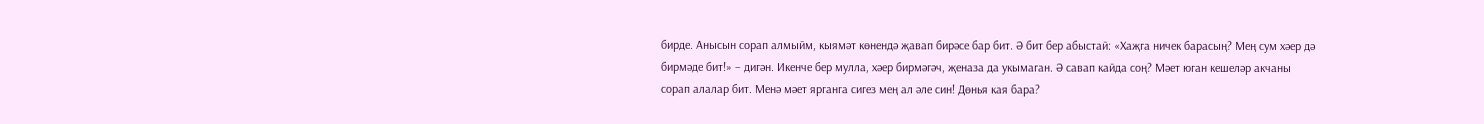бирде. Анысын сорап алмыйм, кыямәт көнендә җавап бирәсе бар бит. Ә бит бер абыстай: «Хаҗга ничек барасың? Мең сум хәер дә бирмәде бит!» – дигән. Икенче бер мулла, хәер бирмәгәч, җеназа да укымаган. Ә савап кайда соң? Мәет юган кешеләр акчаны сорап алалар бит. Менә мәет ярганга сигез мең ал әле син! Дөнья кая бара?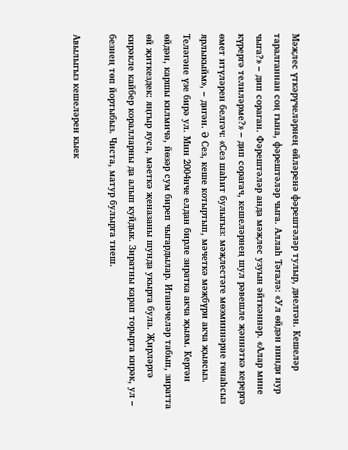Мәҗлес үткәрүчеләрнең өйләренә фәрештәләр тулыр, диелгән. Кешеләр таралганнан соң гына, фәрештәләр чыга. Аллаһ Тәгалә: «Ул өйдән нинди нур чыга?» – дип сораган. Фәрештәләр анда мәҗлес узуын әйткәннәр. «Алар мине күрергә телиләрме?» – дип сорагач, кешеләрнең шул рәвешле җәннәткә керергә өмет итүләрен белгәч: «Сез шаһит булыгыз: мәҗлестәге мөэминнәрне гөнаһсыз ярлыкыйм», – дигән. Ә Сез, кеше котыртып, мәчеткә мәҗбүри акча җыясыз. Теләгәне үзе бирә ул. Мин 2004нче елдан бирле зиратка акча җыям. Кергән өйдән, каршы килмичә, йөзәр сум биреп чыгардылар. Иганәчеләр табып, зиратта өй җиткездек: яңгыр яуса, мәеткә җеназаны шунда укырга була. Җирләргә кирәкле кайбер коралларны да алып куйдык. Зиратны карап торырга кирәк, ул – безнең төп йортыбыз. Чиста, матур булырга тиеш.

Авылыгыз кешеләрен кыек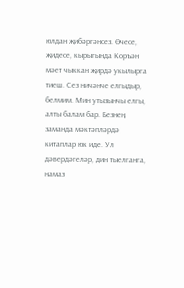юлдан җибәргәнсез. Өчесе, җидесе, кырыгында Коръән мәет чыккан җирдә укылырга тиеш. Сез ничәнче елгыдыр, белмим. Мин утызынчы елгы, алты балам бар. Безнең заманда мәктәпләрдә китаплар юк иде. Ул дәвердәгеләр, дин тыелганга, намаз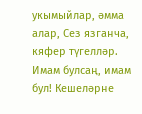укымыйлар, әмма алар, Сез язганча, кяфер түгелләр. Имам булсаң, имам бул! Кешеләрне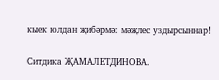кыек юлдан җибәрмә: мәҗлес уздырсыннар!

Ситдика ҖАМАЛЕТДИНОВА.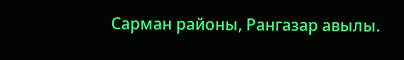Сарман районы, Рангазар авылы.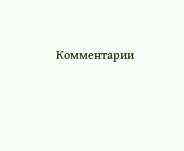Комментарии